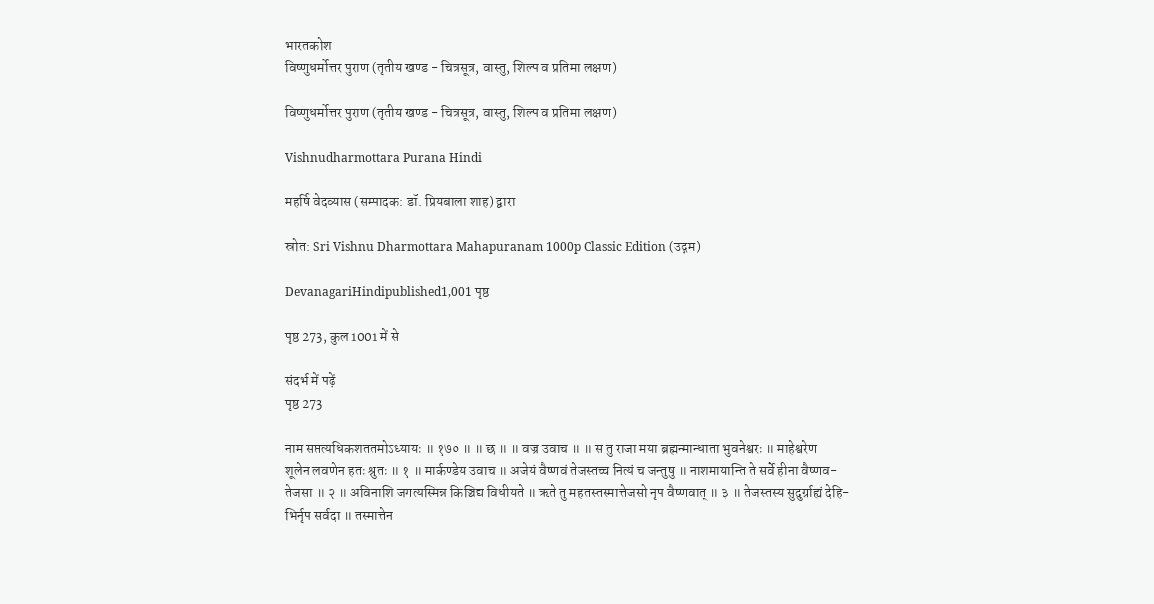भारतकोश
विष्णुधर्मोत्तर पुराण (तृतीय खण्ड - चित्रसूत्र, वास्तु, शिल्प व प्रतिमा लक्षण)

विष्णुधर्मोत्तर पुराण (तृतीय खण्ड - चित्रसूत्र, वास्तु, शिल्प व प्रतिमा लक्षण)

Vishnudharmottara Purana Hindi

महर्षि वेदव्यास (सम्पादक: डॉ. प्रियबाला शाह) द्वारा

स्रोत: Sri Vishnu Dharmottara Mahapuranam 1000p Classic Edition (उद्गम)

DevanagariHindipublished1,001 पृष्ठ

पृष्ठ 273, कुल 1001 में से

संदर्भ में पढ़ें
पृष्ठ 273

नाम सप्तत्यधिकशततमोऽध्यायः ॥ १७० ॥ ॥ छ ॥ ॥ वज्र उवाच ॥ ॥ स तु राजा मया ब्रह्मन्मान्धाता भुवनेश्वरः ॥ माहेश्वरेण
शूलेन लवणेन हतः श्रुतः ॥ १ ॥ मार्कण्डेय उवाच ॥ अजेयं वैष्णवं तेजस्तच्च नित्यं च जन्तुषु ॥ नाशमायान्ति ते सर्वे हीना वैष्णव-
तेजसा ॥ २ ॥ अविनाशि जगत्यस्मिन्न किञ्चिद्य विधीयते ॥ ऋते तु महतस्तस्मात्तेजसो नृप वैष्णवात् ॥ ३ ॥ तेजस्तस्य सुदुर्ग्राह्यं देहि-
भिर्नृप सर्वदा ॥ तस्मात्तेन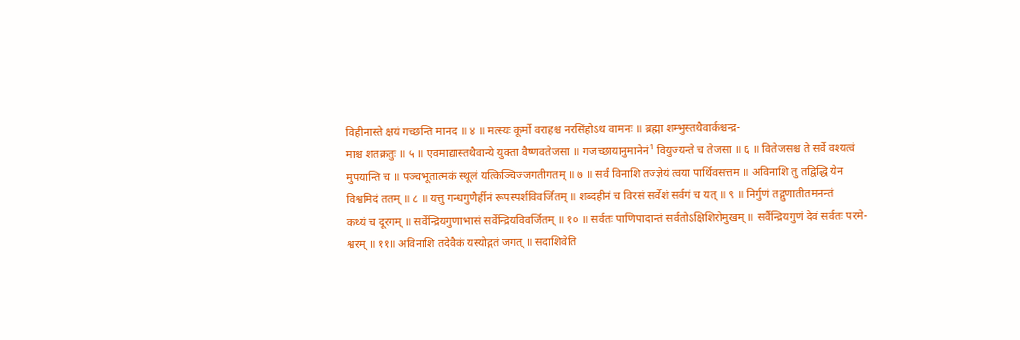विहीनास्ते क्षयं गच्छन्ति मानद ॥ ४ ॥ मत्स्यः कूर्मो वराहश्च नरसिंहोऽथ वामनः ॥ ब्रह्मा शम्भुस्तथैवार्कश्चन्द्र-
माश्च शतक्रतुः ॥ ५ ॥ एवमाद्यास्तथैवान्ये युक्ता वैष्णवतेजसा ॥ गजच्छायानुमानेनं¹ वियुज्यन्ते च तेजसा ॥ ६ ॥ वितेजसश्च ते सर्वे वश्यत्वं
मुपयान्ति च ॥ पञ्चभूतात्मकं स्थूलं यत्किञ्चिज्जगतीगतम् ॥ ७ ॥ सर्वं विनाशि तज्ज्ञेयं त्वया पार्थिवसत्तम ॥ अविनाशि तु तद्विद्धि येन
विश्वमिदं ततम् ॥ ८ ॥ यत्तु गन्धगुणैर्हीनं रूपस्पर्शविवर्जितम् ॥ शब्दहीनं च विरसं सर्वेशं सर्वगं च यत् ॥ ९ ॥ निर्गुणं तद्गुणातीतमनन्तं
कथ्यं च दूरगम् ॥ सर्वेन्द्रियगुणाभासं सर्वेन्द्रियविवर्जितम् ॥ १० ॥ सर्वतः पाणिपादान्तं सर्वतोऽक्षिशिरोमुखम् ॥ सर्वैन्द्रियगुणं देवं सर्वतः परमे-
श्वरम् ॥ ११॥ अविनाशि तदेवैकं यस्योद्गतं जगत् ॥ सदाशिवेति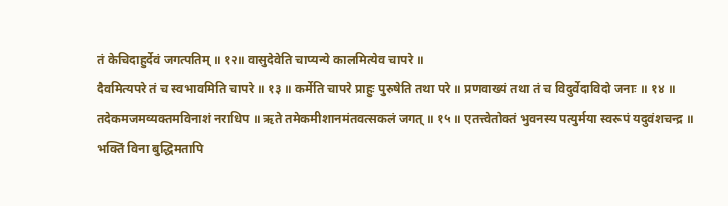तं केचिदाहुर्देवं जगत्पतिम् ॥ १२॥ वासुदेवेति चाप्यन्ये कालमित्येव चापरे ॥
दैवमित्यपरे तं च स्वभावमिति चापरे ॥ १३ ॥ कर्मेति चापरे प्राहुः पुरुषेति तथा परे ॥ प्रणवाख्यं तथा तं च विदुर्वेदाविदो जनाः ॥ १४ ॥
तदेकमजमव्यक्तमविनाशं नराधिप ॥ ऋते तमेकमीशानमंतवत्सकलं जगत् ॥ १५ ॥ एतत्त्वेतोक्तं भुवनस्य पत्युर्मया स्वरूपं यदुवंशचन्द्र ॥
भक्तिं विना बुद्धिमतापि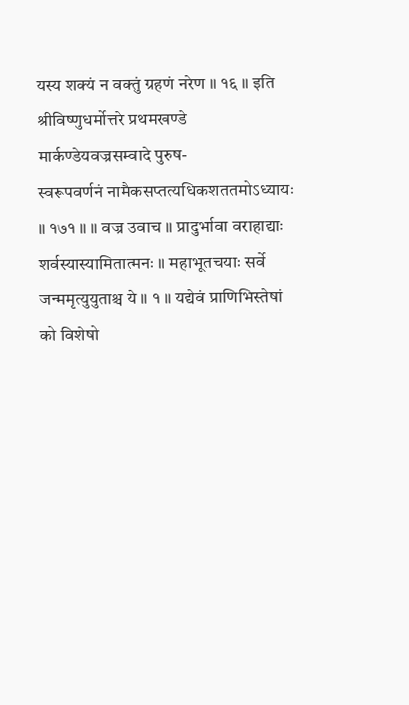यस्य शक्यं न वक्तुं ग्रहणं नरेण ॥ १६ ॥ इति श्रीविष्णुधर्मोत्तरे प्रथमखण्डे मार्कण्डेयवज्रसम्वादे पुरुष-
स्वरूपवर्णनं नामैकसप्तत्यधिकशततमोऽध्यायः ॥ १७१ ॥ ॥ वज्र उवाच ॥ प्रादुर्भावा वराहाद्याः शर्वस्यास्यामितात्मनः ॥ महाभूतचयाः सर्वे
जन्ममृत्युयुताश्च ये ॥ १ ॥ यद्येवं प्राणिभिस्तेषां को विशेषो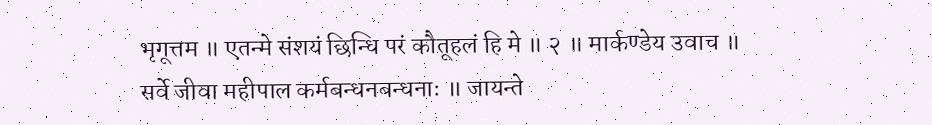भृगूत्तम ॥ एतन्मे संशयं छिन्धि परं कौतूहलं हि मे ॥ २ ॥ मार्कण्डेय उवाच ॥
सर्वे जीवा महीपाल कर्मबन्धनबन्धनाः ॥ जायन्ते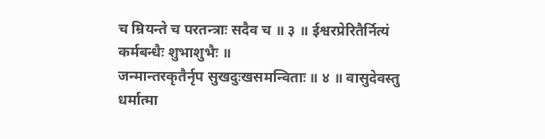च म्रियन्ते च परतन्त्राः सदैव च ॥ ३ ॥ ईश्वरप्रेरितैर्नित्यं कर्मबन्धैः शुभाशुभैः ॥
जन्मान्तरकृतैर्नृप सुखदुःखसमन्विताः ॥ ४ ॥ वासुदेवस्तु धर्मात्मा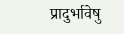प्रादुर्भावेषु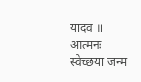यादव ॥ आत्मनः स्वेच्छया जन्म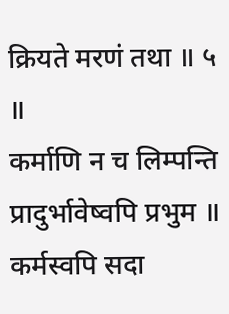क्रियते मरणं तथा ॥ ५ ॥
कर्माणि न च लिम्पन्ति प्रादुर्भावेष्वपि प्रभुम ॥ कर्मस्वपि सदा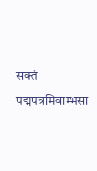सक्तं पद्मपत्रमिवाम्भसा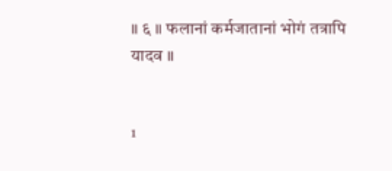॥ ६ ॥ फलानां कर्मजातानां भोगं तत्रापि यादव ॥


¹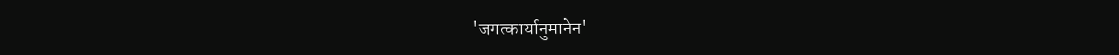'जगत्कार्यानुमानेन'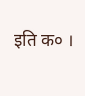इति क० ।